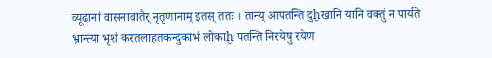व्यूढानां वासनावातैर् नृतृणानाम् इतस् ततः । तान्य् आपतन्ति दुẖखानि यानि वक्तुं न पार्यते
भ्रान्त्या भृशं करतलाहतकन्दुकाभं लोकाḫ पतन्ति निरयेषु रयेण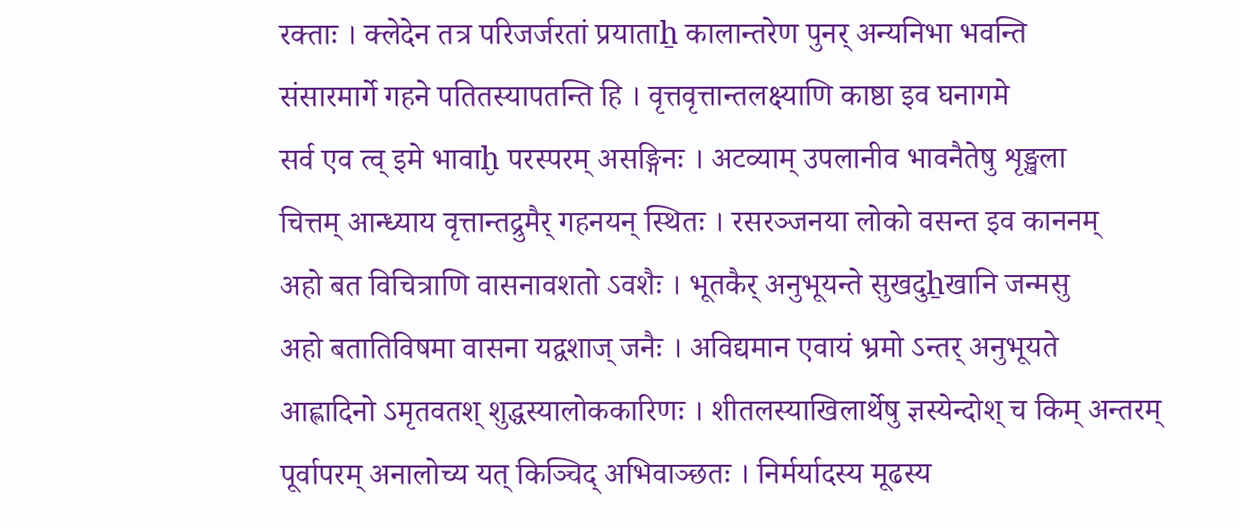रक्ताः । क्लेदेन तत्र परिजर्जरतां प्रयाताẖ कालान्तरेण पुनर् अन्यनिभा भवन्ति
संसारमार्गे गहने पतितस्यापतन्ति हि । वृत्तवृत्तान्तलक्ष्याणि काष्ठा इव घनागमे
सर्व एव त्व् इमे भावाḫ परस्परम् असङ्गिनः । अटव्याम् उपलानीव भावनैतेषु शृङ्खला
चित्तम् आन्ध्याय वृत्तान्तद्रुमैर् गहनयन् स्थितः । रसरञ्जनया लोको वसन्त इव काननम्
अहो बत विचित्राणि वासनावशतो ऽवशैः । भूतकैर् अनुभूयन्ते सुखदुẖखानि जन्मसु
अहो बतातिविषमा वासना यद्वशाज् जनैः । अविद्यमान एवायं भ्रमो ऽन्तर् अनुभूयते
आह्लादिनो ऽमृतवतश् शुद्धस्यालोककारिणः । शीतलस्याखिलार्थेषु ज्ञस्येन्दोश् च किम् अन्तरम्
पूर्वापरम् अनालोच्य यत् किञ्चिद् अभिवाञ्छतः । निर्मर्यादस्य मूढस्य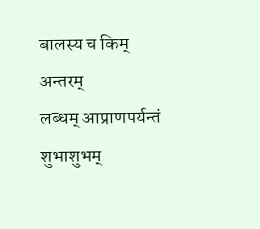बालस्य च किम् अन्तरम्
लब्धम् आप्राणपर्यन्तं शुभाशुभम्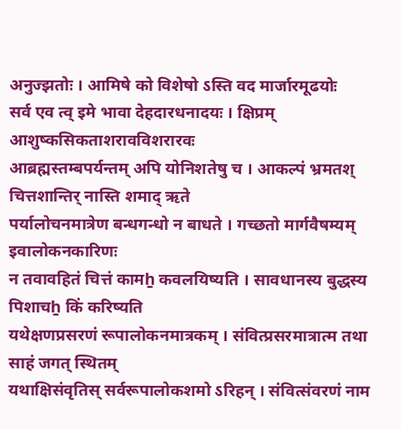अनुज्झतोः । आमिषे को विशेषो ऽस्ति वद मार्जारमूढयोः
सर्व एव त्व् इमे भावा देहदारधनादयः । क्षिप्रम् आशुष्कसिकताशरावविशरारवः
आब्रह्मस्तम्बपर्यन्तम् अपि योनिशतेषु च । आकल्पं भ्रमतश् चित्तशान्तिर् नास्ति शमाद् ऋते
पर्यालोचनमात्रेण बन्धगन्धो न बाधते । गच्छतो मार्गवैषम्यम् इवालोकनकारिणः
न तवावहितं चित्तं कामẖ कवलयिष्यति । सावधानस्य बुद्धस्य पिशाचẖ किं करिष्यति
यथेक्षणप्रसरणं रूपालोकनमात्रकम् । संवित्प्रसरमात्रात्म तथा साहं जगत् स्थितम्
यथाक्षिसंवृतिस् सर्वरूपालोकशमो ऽरिहन् । संवित्संवरणं नाम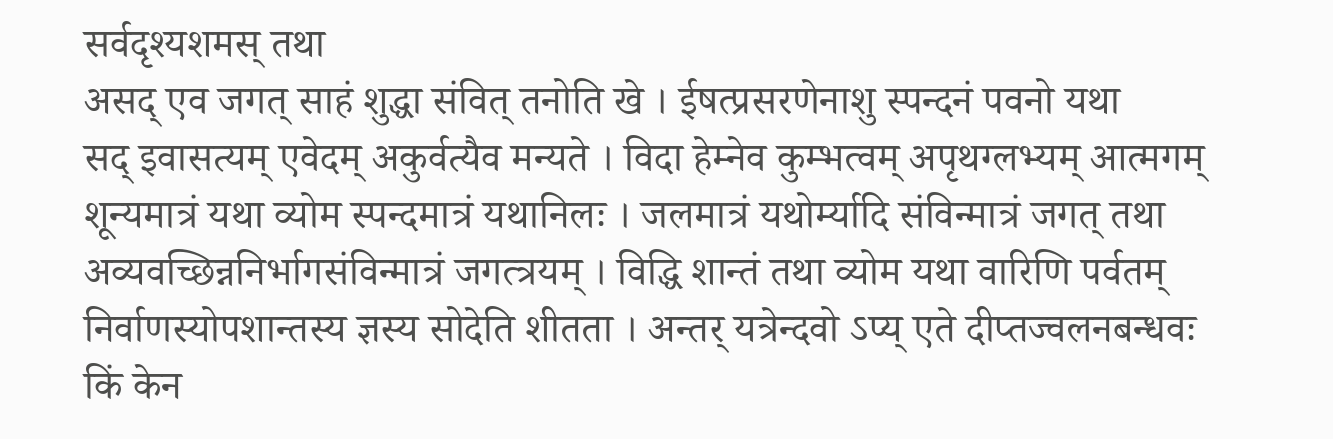सर्वदृश्यशमस् तथा
असद् एव जगत् साहं शुद्धा संवित् तनोति खे । ईषत्प्रसरणेनाशु स्पन्दनं पवनो यथा
सद् इवासत्यम् एवेदम् अकुर्वत्यैव मन्यते । विदा हेम्नेव कुम्भत्वम् अपृथग्लभ्यम् आत्मगम्
शून्यमात्रं यथा व्योम स्पन्दमात्रं यथानिलः । जलमात्रं यथोर्म्यादि संविन्मात्रं जगत् तथा
अव्यवच्छिन्ननिर्भागसंविन्मात्रं जगत्त्रयम् । विद्धि शान्तं तथा व्योम यथा वारिणि पर्वतम्
निर्वाणस्योपशान्तस्य ज्ञस्य सोदेति शीतता । अन्तर् यत्रेन्दवो ऽप्य् एते दीप्तज्वलनबन्धवः
किं केन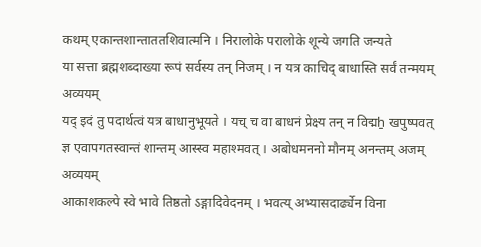कथम् एकान्तशान्ताततशिवात्मनि । निरालोके परालोके शून्ये जगति जन्यते
या सत्ता ब्रह्मशब्दाख्या रूपं सर्वस्य तन् निजम् । न यत्र काचिद् बाधास्ति सर्वं तन्मयम् अव्ययम्
यद् इदं तु पदार्थत्वं यत्र बाधानुभूयते । यच् च वा बाधनं प्रेक्ष्य तन् न विद्मẖ खपुष्पवत्
ज्ञ एवापगतस्वान्तं शान्तम् आस्स्व महाश्मवत् । अबोधमननो मौनम् अनन्तम् अजम् अव्ययम्
आकाशकल्पे स्वे भावे तिष्ठतो ऽङ्गादिवेदनम् । भवत्य् अभ्यासदार्ढ्येन विना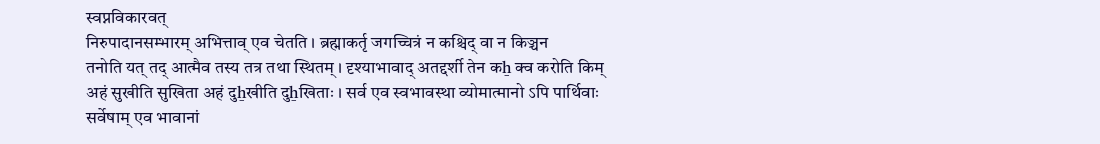स्वप्नविकारवत्
निरुपादानसम्भारम् अभित्ताव् एव चेतति । ब्रह्माकर्तृ जगच्चित्रं न कश्चिद् वा न किञ्चन
तनोति यत् तद् आत्मैव तस्य तत्र तथा स्थितम् । दृश्याभावाद् अतद्दर्शी तेन कẖ क्व करोति किम्
अहं सुखीति सुखिता अहं दुẖखीति दुẖखिताः । सर्व एव स्वभावस्था व्योमात्मानो ऽपि पार्थिवाः
सर्वेषाम् एव भावानां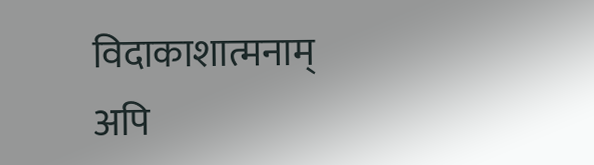विदाकाशात्मनाम् अपि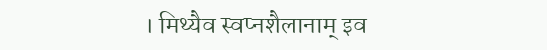। मिथ्यैव स्वप्नशैलानाम् इव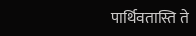पार्थिवतास्ति ते